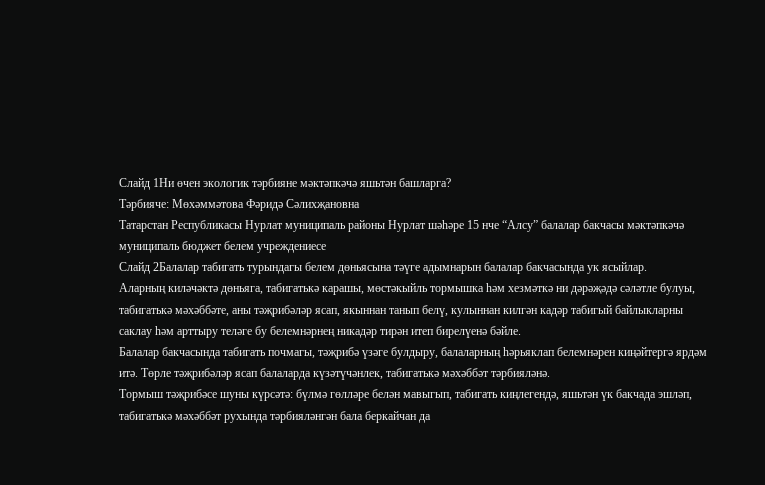Слайд 1Ни өчен экологик тәрбияне мәктәпкәчә яшьтән башларга?
Тәрбияче: Мөхәммәтова Фәридә Сәлихҗановна
Татарстан Республикасы Нурлат муниципаль районы Нурлат шәһәре 15 нче “Алсу” балалар бакчасы мәктәпкәчә муниципаль бюджет белем учреждениесе
Слайд 2Балалар табигать турындагы белем дөньясына тәүге адымнарын балалар бакчасында ук ясыйлар.
Аларның киләчәктә дөньяга, табигатькә карашы, мөстәкыйль тормышка һәм хезмәткә ни дәрәҗәдә сәләтле булуы, табигатькә мәхәббәте, аны тәҗрибәләр ясап, якыннан танып белү, кулыннан килгән кадәр табигый байлыкларны саклау һәм арттыру теләге бу белемнәрнең никадәр тирән итеп бирелүенә бәйле.
Балалар бакчасында табигать почмагы, тәҗрибә үзәге булдыру, балаларның һәрьяклап белемнәрен киңәйтергә ярдәм итә. Төрле тәҗрибәләр ясап балаларда күзәтүчәнлек, табигатькә мәхәббәт тәрбияләнә.
Тормыш тәҗрибәсе шуны күрсәтә: бүлмә гөлләре белән мавыгып, табигать киңлегендә, яшьтән үк бакчада эшләп, табигатькә мәхәббәт рухында тәрбияләнгән бала беркайчан да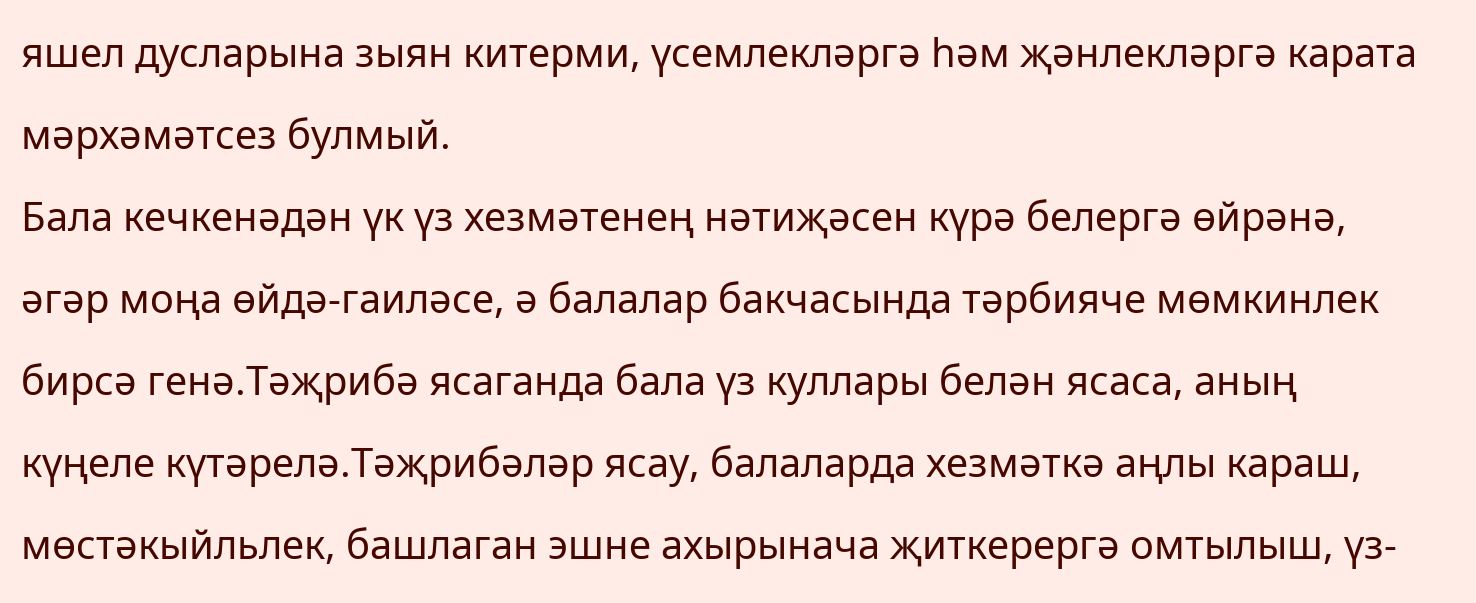яшел дусларына зыян китерми, үсемлекләргә һәм җәнлекләргә карата мәрхәмәтсез булмый.
Бала кечкенәдән үк үз хезмәтенең нәтиҗәсен күрә белергә өйрәнә, әгәр моңа өйдә-гаиләсе, ә балалар бакчасында тәрбияче мөмкинлек бирсә генә.Тәҗрибә ясаганда бала үз куллары белән ясаса, аның күңеле күтәрелә.Тәҗрибәләр ясау, балаларда хезмәткә аңлы караш, мөстәкыйльлек, башлаган эшне ахырынача җиткерергә омтылыш, үз-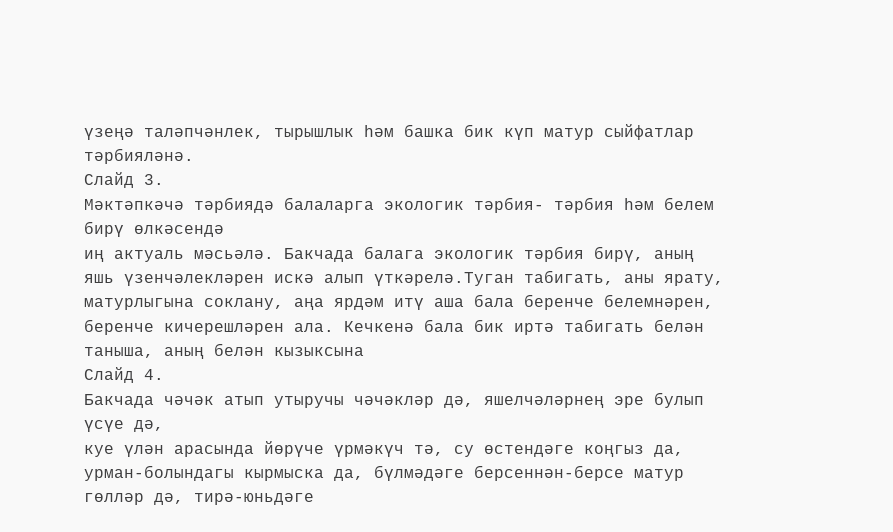үзеңә таләпчәнлек, тырышлык һәм башка бик күп матур сыйфатлар тәрбияләнә.
Слайд 3.
Мәктәпкәчә тәрбиядә балаларга экологик тәрбия- тәрбия һәм белем бирү өлкәсендә
иң актуаль мәсьәлә. Бакчада балага экологик тәрбия бирү, аның яшь үзенчәлекләрен искә алып үткәрелә.Туган табигать, аны ярату, матурлыгына соклану, аңа ярдәм итү аша бала беренче белемнәрен, беренче кичерешләрен ала. Кечкенә бала бик иртә табигать белән таныша, аның белән кызыксына
Слайд 4.
Бакчада чәчәк атып утыручы чәчәкләр дә, яшелчәләрнең эре булып үсүе дә,
куе үлән арасында йөрүче үрмәкүч тә, су өстендәге коңгыз да, урман-болындагы кырмыска да, бүлмәдәге берсеннән-берсе матур гөлләр дә, тирә-юньдәге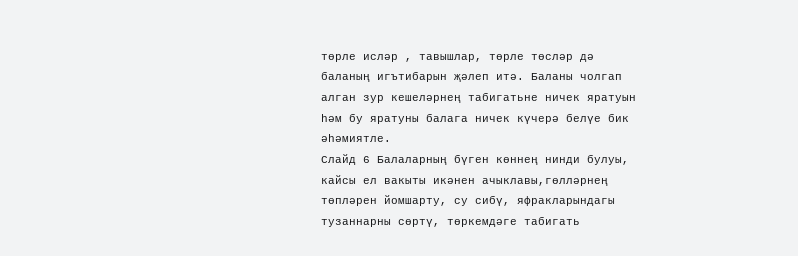төрле исләр , тавышлар, төрле төсләр дә баланың игътибарын җәлеп итә. Баланы чолгап алган зур кешеләрнең табигатьне ничек яратуын һәм бу яратуны балага ничек күчерә белүе бик әһәмиятле.
Слайд 6 Балаларның бүген көннең нинди булуы, кайсы ел вакыты икәнен ачыклавы,гөлләрнең
төпләрен йомшарту, су сибү, яфракларындагы тузаннарны сөртү, төркемдәге табигать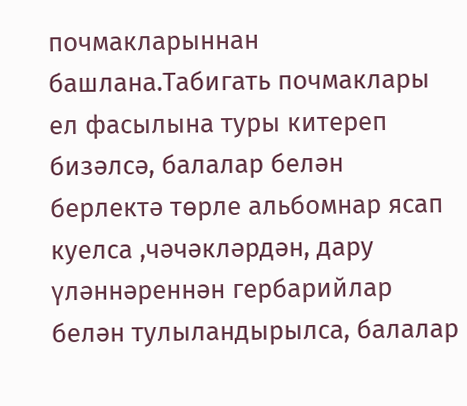почмакларыннан башлана.Табигать почмаклары ел фасылына туры китереп бизәлсә, балалар белән берлектә төрле альбомнар ясап куелса ,чәчәкләрдән, дару үләннәреннән гербарийлар белән тулыландырылса, балалар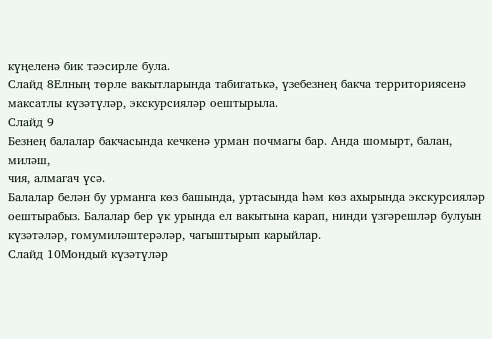күңеленә бик тәэсирле була.
Слайд 8Елның төрле вакытларында табигатькә, үзебезнең бакча территориясенә максатлы күзәтүләр, экскурсияләр оештырыла.
Слайд 9
Безнең балалар бакчасында кечкенә урман почмагы бар. Анда шомырт, балан, миләш,
чия, алмагач үсә.
Балалар белән бу урманга көз башында, уртасында һәм көз ахырында экскурсияләр оештырабыз. Балалар бер үк урында ел вакытына карап, нинди үзгәрешләр булуын күзәтәләр, гомумиләштерәләр, чагыштырып карыйлар.
Слайд 10Мондый күзәтүләр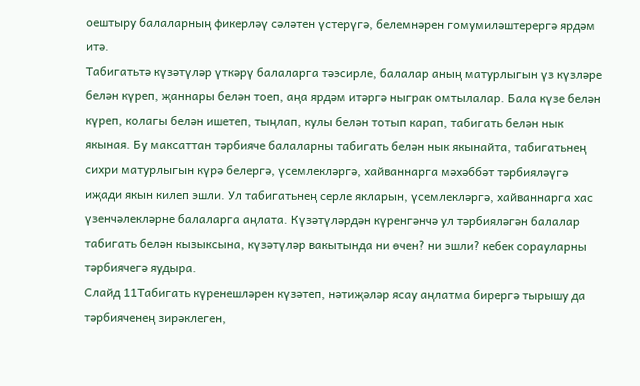оештыру балаларның фикерләү сәләтен үстерүгә, белемнәрен гомумиләштерергә ярдәм итә.
Табигатьтә күзәтүләр үткәрү балаларга тәэсирле, балалар аның матурлыгын үз күзләре белән күреп, җаннары белән тоеп, аңа ярдәм итәргә ныграк омтылалар. Бала күзе белән күреп, колагы белән ишетеп, тыңлап, кулы белән тотып карап, табигать белән нык якыная. Бу максаттан тәрбияче балаларны табигать белән нык якынайта, табигатьнең сихри матурлыгын күрә белергә, үсемлекләргә, хайваннарга мәхәббәт тәрбияләүгә иҗади якын килеп эшли. Ул табигатьнең серле якларын, үсемлекләргә, хайваннарга хас үзенчәлекләрне балаларга аңлата. Күзәтүләрдән күренгәнчә ул тәрбияләгән балалар табигать белән кызыксына, күзәтүләр вакытында ни өчен? ни эшли? кебек сорауларны тәрбиячегә яудыра.
Слайд 11Табигать күренешләрен күзәтеп, нәтиҗәләр ясау аңлатма бирергә тырышу да тәрбияченең зирәклеген,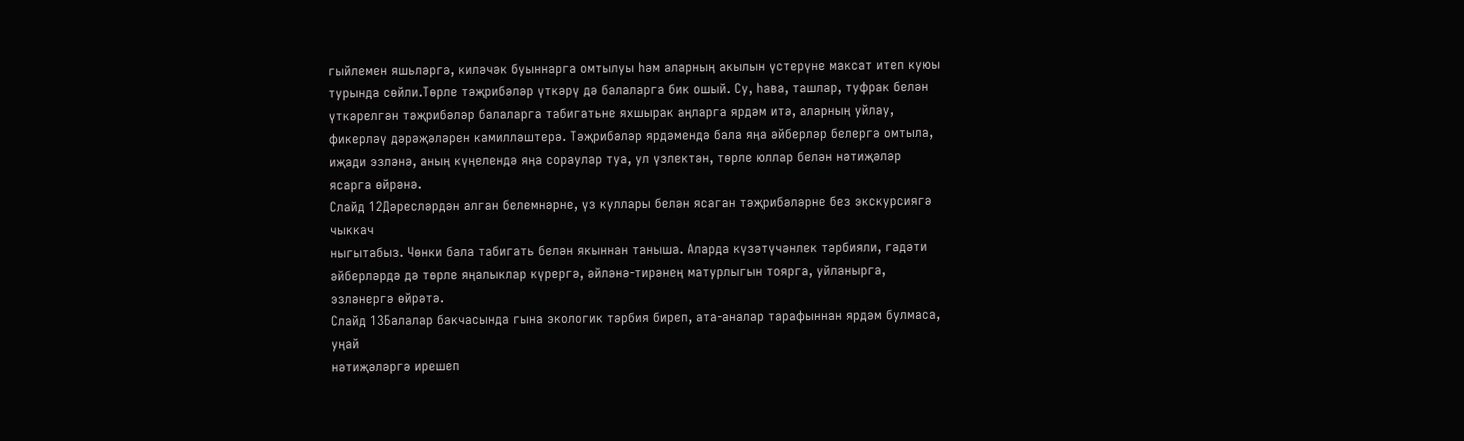гыйлемен яшьләргә, киләчәк буыннарга омтылуы һәм аларның акылын үстерүне максат итеп куюы турында сөйли.Төрле тәҗрибәләр үткәрү дә балаларга бик ошый. Су, hава, ташлар, туфрак белән үткәрелгән тәҗрибәләр балаларга табигатьне яхшырак аңларга ярдәм итә, аларның уйлау, фикерләү дәрәҗәләрен камилләштерә. Тәҗрибәләр ярдәмендә бала яңа әйберләр белергә омтыла, иҗади эзләнә, аның күңелендә яңа сораулар туа, ул үзлектән, төрле юллар белән нәтиҗәләр ясарга өйрәнә.
Слайд 12Дәресләрдән алган белемнәрне, үз куллары белән ясаган тәҗрибәләрне без экскурсиягә чыккач
ныгытабыз. Чөнки бала табигать белән якыннан таныша. Аларда күзәтүчәнлек тәрбияли, гадәти әйберләрдә дә төрле яңалыклар күрергә, әйләнә-тирәнең матурлыгын тоярга, уйланырга, эзләнергә өйрәтә.
Слайд 13Балалар бакчасында гына экологик тәрбия биреп, ата-аналар тарафыннан ярдәм булмаса, уңай
нәтиҗәләргә ирешеп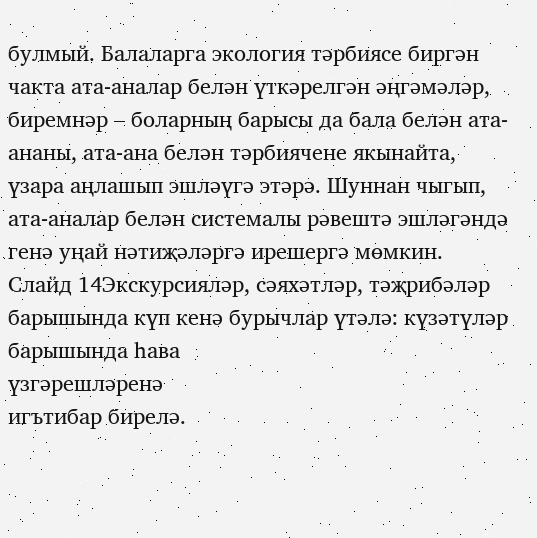булмый. Балаларга экология тәрбиясе биргән чакта ата-аналар белән үткәрелгән әңгәмәләр, биремнәр – боларның барысы да бала белән ата-ананы, ата-ана белән тәрбиячене якынайта, үзара аңлашып эшләүгә этәрә. Шуннан чыгып, ата-аналар белән системалы рәвештә эшләгәндә генә уңай нәтиҗәләргә ирешергә мөмкин.
Слайд 14Экскурсияләр, сәяхәтләр, тәҗрибәләр барышында күп кенә бурычлар үтәлә: күзәтүләр барышында hава
үзгәрешләренә
игътибар бирелә.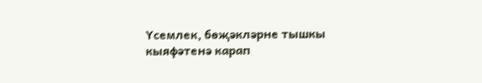Үсемлек, бөҗәкләрне тышкы кыяфәтенә карап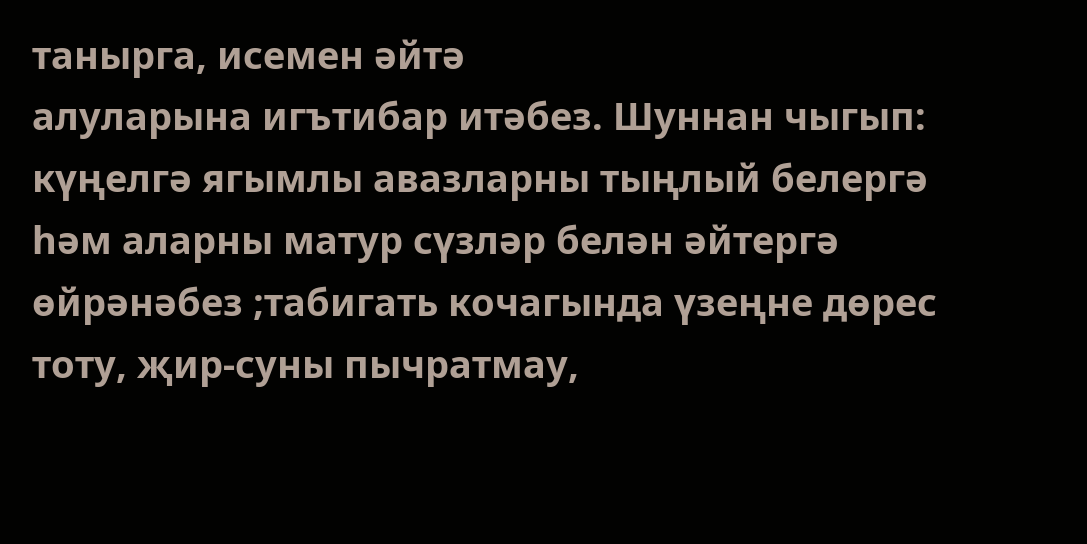танырга, исемен әйтә
алуларына игътибар итәбез. Шуннан чыгып: күңелгә ягымлы авазларны тыңлый белергә hәм аларны матур сүзләр белән әйтергә өйрәнәбез ;табигать кочагында үзеңне дөрес тоту, җир-суны пычратмау,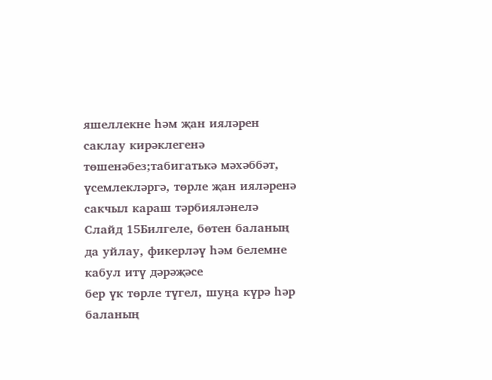яшеллекне hәм җан ияләрен саклау кирәклегенә төшенәбез;табигатькә мәхәббәт, үсемлекләргә, төрле җан ияләренә сакчыл караш тәрбияләнелә
Слайд 15Билгеле, бөтен баланың да уйлау, фикерләү hәм белемне кабул итү дәрәҗәсе
бер үк төрле түгел, шуңа күрә hәр баланың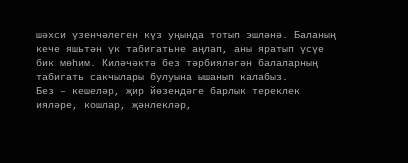шәхси үзенчәлеген күз уңында тотып эшләнә. Баланың кече яшьтән үк табигатьне аңлап, аны яратып үсүе бик мөhим. Киләчәктә без тәрбияләгән балаларның табигать сакчылары булуына ышанып калабыз.
Без – кешеләр, җир йөзендәге барлык тереклек ияләре, кошлар, җәнлекләр,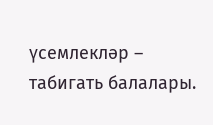үсемлекләр – табигать балалары.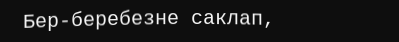Бер-беребезне саклап,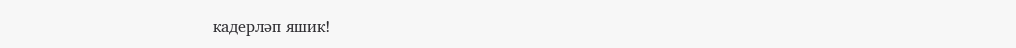кадерләп яшик!